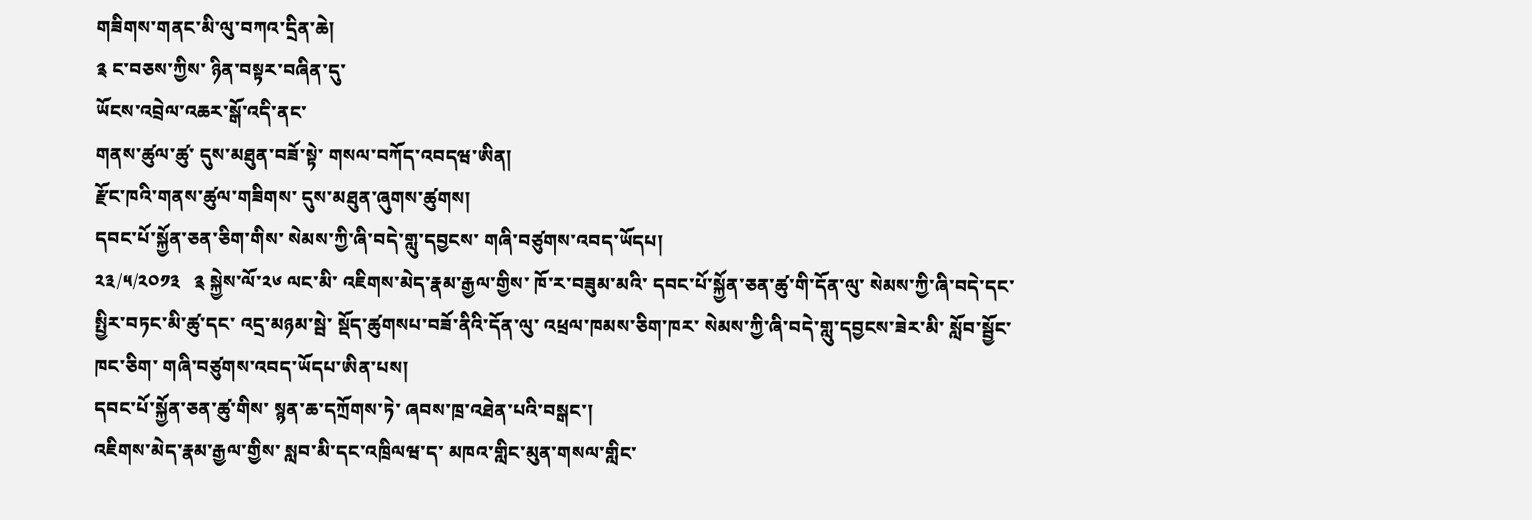གཟིགས་གནང་མི་ལུ་བཀའ་དྲིན་ཆེ།
༉ ང་བཅས་ཀྱིས་ ཉིན་བསྟར་བཞིན་དུ་
ཡོངས་འབྲེལ་འཆར་སྒོ་འདི་ནང་
གནས་ཚུལ་ཚུ་ དུས་མཐུན་བཟོ་སྟེ་ གསལ་བཀོད་འབདཝ་ཨིན།
རྫོང་ཁའི་གནས་ཚུལ་གཟིགས་ དུས་མཐུན་ཞུགས་ཚུགས།
དབང་པོ་སྐྱོན་ཅན་ཅིག་གིས་ སེམས་ཀྱི་ཞི་བདེ་གླུ་དབྱངས་ གཞི་བཙུགས་འབད་ཡོདཔ།
༢༣/༥/༢༠༡༣   ༉ སྐྱེས་ལོ་༢༦ ལང་མི་ འཇིགས་མེད་རྣམ་རྒྱལ་གྱིས་ ཁོ་ར་བཟུམ་མའི་ དབང་པོ་སྐྱོན་ཅན་ཚུ་གི་དོན་ལུ་ སེམས་ཀྱི་ཞི་བདེ་དང་ སྤྱིར་བཏང་མི་ཚུ་དང་ འདྲ་མཉམ་སྦེ་ སྡོད་ཚུགསཔ་བཟོ་ནིའི་དོན་ལུ་ འཕྲལ་ཁམས་ཅིག་ཁར་ སེམས་ཀྱི་ཞི་བདེ་གླུ་དབྱངས་ཟེར་མི་ སློབ་སྦྱོང་ཁང་ཅིག་ གཞི་བཙུགས་འབད་ཡོདཔ་ཨིན་པས།
དབང་པོ་སྐྱོན་ཅན་ཚུ་གིས་ སྙན་ཆ་དཀྲོགས་ཏེ་ ཞབས་ཁྲ་འཐེན་པའི་བསྒང་།
འཇིགས་མེད་རྣམ་རྒྱལ་གྱིས་ སླབ་མི་དང་འཁྲིལཝ་ད་ མཁའ་གླིང་མུན་གསལ་གླིང་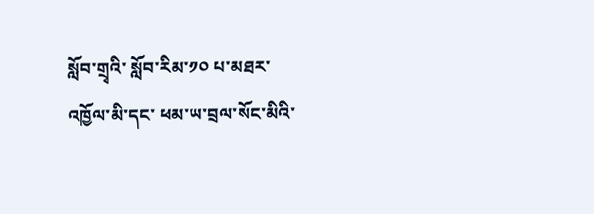སློབ་གྲྭའི་ སློབ་རིམ་༡༠ པ་མཐར་འཁྱོལ་མི་དང་ ཕམ་ཡ་བྲལ་སོང་མིའི་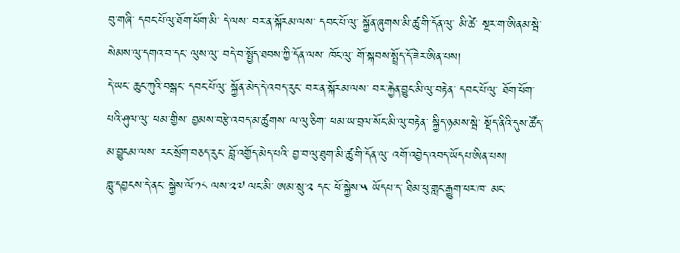བུ་གཞི་ དབང་པོ་ལུ་ཐོག་ཕོག་མི་ དེ་ལས་ བར་ན་སྐོརམ་ལས་ དབང་པོ་ལུ་ སྐྱོན་ཞུགས་མི་ཚུ་གི་དོན་ལུ་ མི་ཚེ་ སྔར་ག་ཨིནམ་སྦེ་ སེམས་ལུ་དགའ་བ་དང་ ལུས་ལུ་ བདེ་བ་སྤྱོད་ཐབས་ཀྱི་དོན་ལས་ ཁོང་ལུ་ གོ་སྐབས་སྤྲོད་དོ་ཟེར་ཨིན་པས།
དེ་ཡང་ ཆུང་ཀུའི་བསྒང་ དབང་པོ་ལུ་ སྐྱོན་མེད་དེ་འབད་རུང་ བར་ན་སྐོརམ་ལས་ བར་རྐྱེན་བྱུང་མི་ལུ་བརྟེན་ དབང་པོ་ལུ་ ཐོག་ཕོག་པའི་ཤུལ་ལུ་ ཕམ་གྱིས་ བྱམས་བརྩེ་འབད་མ་ཚུགས་ ལ་ལུ་ཅིག་ ཕམ་ཡ་བྲལ་སོང་མི་ལུ་བརྟེན་ སྐྱིད་ཉམས་སྦེ་ སྡོད་ནིའི་དུས་ཚོད་མ་བྱུངམ་ལས་ རང་སྲོག་བཅད་རུང་ བློ་འགྱོད་མེད་པའི་ བྱ་བ་ལུ་ཐུག་མི་ཚུ་གི་དོན་ལུ་ འགོ་འབྱེད་འབད་ཡོདཔ་ཨིན་པས།
གླུ་དབྱངས་དེ་ནང་ སྐྱེས་ལོ་༡༨ ལས་༢༧ ལང་མི་ ཨམ་སྲུ་༢ དང་ ཕོ་སྐྱེས་༥ ཡོདཔ་ད་ ཐིམ་ཕུ་གླང་རྒྱུག་ཕར་ཁ་ མང་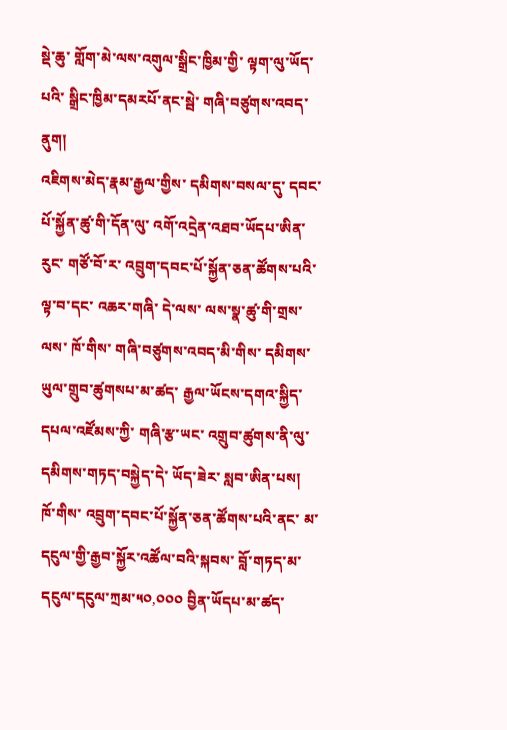སྡེ་ཆུ་ གློག་མེ་ལས་འགུལ་སྒྲིང་ཁྱིམ་གྱི་ ལྟག་ལུ་ཡོད་པའི་ སྒྲིང་ཁྱིམ་དམརཔོ་ནང་སྦེ་ གཞི་བཙུགས་འབད་ནུག།
འཇིགས་མེད་རྣམ་རྒྱལ་གྱིས་ དམིགས་བསལ་དུ་ དབང་པོ་སྐྱོན་ཚུ་གི་དོན་ལུ་ འགོ་འདྲེན་འཐབ་ཡོདཔ་ཨིན་རུང་ གཙོ་བོ་ར་ འབྲུག་དབང་པོ་སྐྱོན་ཅན་ཚོགས་པའི་ལྟ་བ་དང་ འཆར་གཞི་ དེ་ལས་ ལས་སྣ་ཚུ་གི་གྲས་ལས་ ཁོ་གིས་ གཞི་བཙུགས་འབད་མི་གིས་ དམིགས་ཡུལ་གྲུབ་ཚུགསཔ་མ་ཚད་ རྒྱལ་ཡོངས་དགའ་སྐྱིད་དཔལ་འཛོམས་ཀྱི་ གཞི་རྩ་ཡང་ འགྲུབ་ཚུགས་ནི་ལུ་ དམིགས་གཏད་བསྐྱེད་དེ་ ཡོད་ཟེར་ སླབ་ཨིན་པས།
ཁོ་གིས་ འབྲུག་དབང་པོ་སྐྱོན་ཅན་ཚོགས་པའི་ནང་ མ་དངུལ་གྱི་རྒྱབ་སྐྱོར་འཚོལ་བའི་སྐབས་ བློ་གཏད་མ་དངུལ་དངུལ་ཀྲམ་༥༠,༠༠༠ བྱིན་ཡོདཔ་མ་ཚད་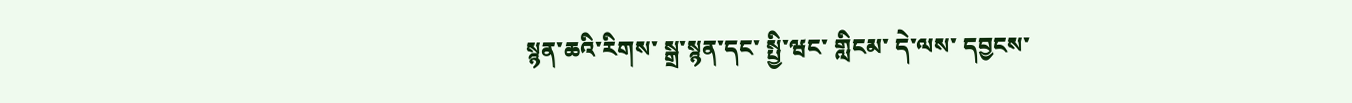སྙན་ཆའི་རིགས་ སྒྲ་སྙན་དང་ སྤྱི་ཝང་ གླིངམ་ དེ་ལས་ དབྱངས་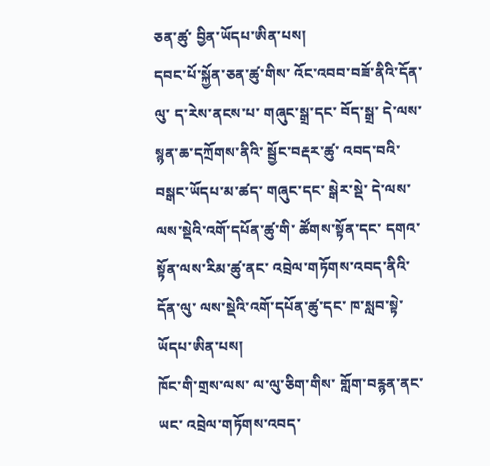ཅན་ཚུ་ བྱིན་ཡོདཔ་ཨིན་པས།
དབང་པོ་སྐྱོན་ཅན་ཚུ་གིས་ འོང་འབབ་བཟོ་ནིའི་དོན་ལུ་ ད་རེས་ནངས་པ་ གཞུང་སྒྲ་དང་ བོད་སྒྲ་ དེ་ལས་ སྙན་ཆ་དཀྲོགས་ནིའི་ སྦྱོང་བརྡར་ཚུ་ འབད་བའི་བསྒང་ཡོདཔ་མ་ཚད་ གཞུང་དང་ སྒེར་སྡེ་ དེ་ལས་ ལས་སྡེའི་འགོ་དཔོན་ཚུ་གི་ ཚོགས་སྟོན་དང་ དགའ་སྟོན་ལས་རིམ་ཚུ་ནང་ འབྲེལ་གཏོགས་འབད་ནིའི་དོན་ལུ་ ལས་སྡེའི་འགོ་དཔོན་ཚུ་དང་ ཁ་སླབ་སྟེ་ ཡོདཔ་ཨིན་པས།
ཁོང་གི་གྲས་ལས་ ལ་ལུ་ཅིག་གིས་ གློག་བརྙན་ནང་ཡང་ འབྲེལ་གཏོགས་འབད་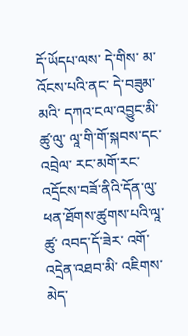དོ་ཡོདཔ་ལས་ དེ་གིས་ མ་འོངས་པའི་ནང་ དེ་བཟུམ་མའི་ དཀའ་ངལ་འབྱུང་མི་ཚུ་ལུ་ ལཱ་གི་གོ་སྐབས་དང་འབྲེལ་ རང་མགོ་རང་འདྲོངས་བཟོ་ནིའི་དོན་ལུ་ ཕན་ཐོགས་ཚུགས་པའི་ལཱ་ཚུ་ འབད་དོ་ཟེར་ འགོ་འདྲེན་འཐབ་མི་ འཇིགས་མེད་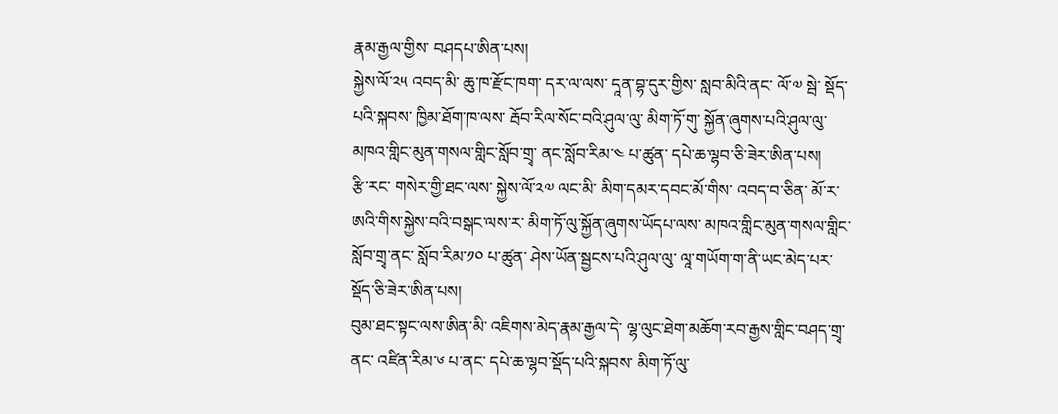རྣམ་རྒྱལ་གྱིས་ བཤདཔ་ཨིན་པས།
སྐྱེས་ལོ་༢༥ འབད་མི་ ཆུ་ཁ་རྫོང་ཁག་ དར་ལ་ལས་ དཱན་བྷ་དུར་གྱིས་ སླབ་མིའི་ནང་ ལོ་༧ སྦེ་ སྡོད་པའི་སྐབས་ ཁྱིམ་ཐོག་ཁ་ལས་ རྦོབ་རིལ་སོང་བའི་ཤུལ་ལུ་ མིག་ཏོ་གུ་ སྐྱོན་ཞུགས་པའི་ཤུལ་ལུ་ མཁའ་གླིང་མུན་གསལ་གླིང་སློབ་གྲྭ་ ནང་སློབ་རིམ་༤ པ་ཚུན་ དཔེ་ཆ་ལྷབ་ཅི་ཟེར་ཨིན་པས།
རྩི་རང་ གསེར་གྱི་ཐང་ལས་ སྐྱེས་ལོ་༢༧ ལང་མི་ མིག་དམར་དབང་མོ་གིས་ འབད་བ་ཅིན་ མོ་ར་ ཨའི་གིས་སྐྱེས་བའི་བསྒང་ལས་ར་ མིག་ཏོ་ལུ་སྐྱོན་ཞུགས་ཡོདཔ་ལས་ མཁའ་གླིང་མུན་གསལ་གླིང་ སློབ་གྲྭ་ནང་ སློབ་རིམ་༡༠ པ་ཚུན་ ཤེས་ཡོན་སྦྱངས་པའི་ཤུལ་ལུ་ ལཱ་གཡོག་ག་ནི་ཡང་མེད་པར་ སྡོད་ཅི་ཟེར་ཨིན་པས།
བུམ་ཐང་སྟང་ལས་ཨིན་མི་ འཇིགས་མེད་རྣམ་རྒྱལ་དེ་ ལྷ་ལུང་ཐེག་མཆོག་རབ་རྒྱས་གླིང་བཤད་གྲྭ་ནང་ འཛིན་རིམ་༦ པ་ནང་ དཔེ་ཆ་ལྷབ་སྡོད་པའི་སྐབས་ མིག་ཏོ་ལུ་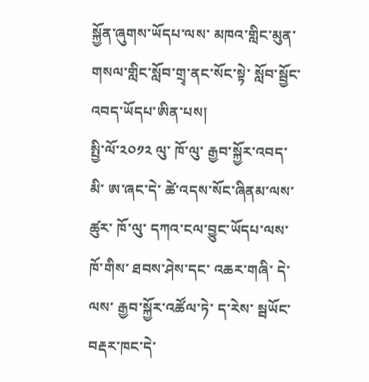སྐྱོན་ཞུགས་ཡོདཔ་ལས་ མཁའ་གླིང་མུན་གསལ་གླིང་སློབ་གྲྭ་ནང་སོང་སྟེ་ སློབ་སྦྱོང་འབད་ཡོདཔ་ཨིན་པས།
སྤྱི་ལོ་༢༠༡༢ ལུ་ ཁོ་ལུ་ རྒྱབ་སྐྱོར་འབད་མི་ ཨ་ཞང་དེ་ ཚེ་འདས་སོང་ཞིནམ་ལས་ཚུར་ ཁོ་ལུ་ དཀའ་ངལ་བྱུང་ཡོདཔ་ལས་ ཁོ་གིས་ ཐབས་ཤེས་དང་ འཆར་གཞི་ དེ་ལས་ རྒྱབ་སྐྱོར་འཚོལ་ཏེ་ ད་རེས་ སྦཡོང་བརྡར་ཁང་དེ་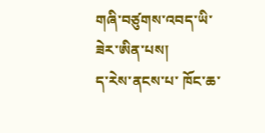གཞི་བཙུགས་འབད་ཡི་ཟེར་ཨིན་པས།
ད་རེས་ནངས་པ་ ཁོང་ཆ་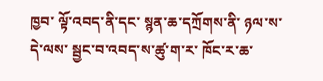ཁྱབ་ ལྟོ་འབད་ནི་དང་ སྙན་ཆ་དཀྲོགས་ནི་ ཉལ་ས་ དེ་ལས་ སྦྱང་བ་འབད་ས་ཚུ་ག་ར་ ཁོང་ར་ཆ་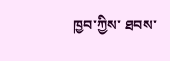ཁྱབ་ཀྱིས་ ཐབས་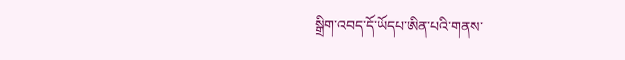སྒྲིག་འབད་དོ་ཡོདཔ་ཨིན་པའི་གནས་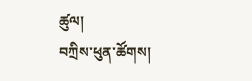ཚུལ།
བཀྲིས་ཕུན་ཚོགས།